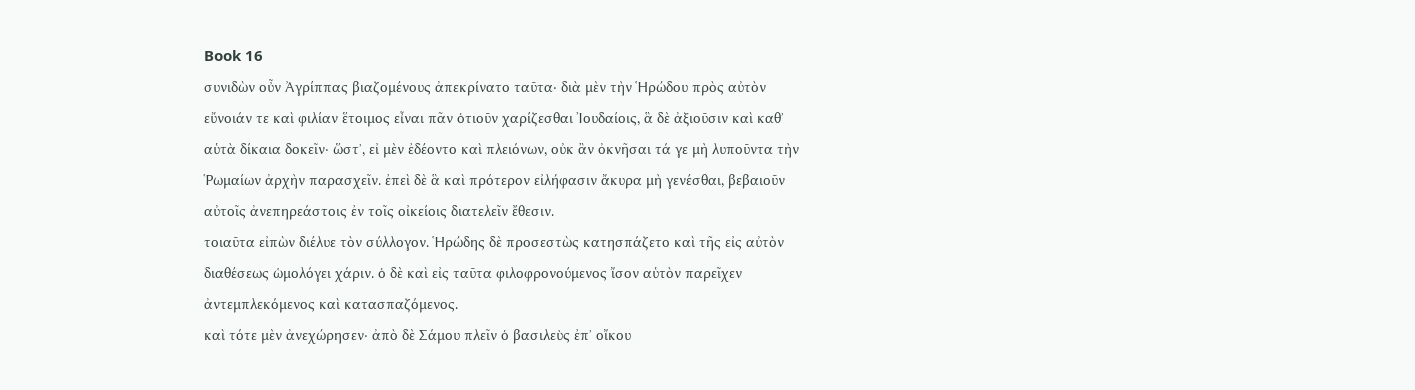Book 16
συνιδὼν οὖν Ἀγρίππας βιαζομένους ἀπεκρίνατο ταῦτα· διὰ μὲν τὴν Ἡρώδου πρὸς αὐτὸν εὔνοιάν τε καὶ φιλίαν ἕτοιμος εἶναι πᾶν ὁτιοῦν χαρίζεσθαι Ἰουδαίοις, ἃ δὲ ἀξιοῦσιν καὶ καθʼ αὑτὰ δίκαια δοκεῖν· ὥστʼ, εἰ μὲν ἐδέοντο καὶ πλειόνων, οὐκ ἂν ὀκνῆσαι τά γε μὴ λυποῦντα τὴν Ῥωμαίων ἀρχὴν παρασχεῖν. ἐπεὶ δὲ ἃ καὶ πρότερον εἰλήφασιν ἄκυρα μὴ γενέσθαι, βεβαιοῦν αὐτοῖς ἀνεπηρεάστοις ἐν τοῖς οἰκείοις διατελεῖν ἔθεσιν.
τοιαῦτα εἰπὼν διέλυε τὸν σύλλογον. Ἡρώδης δὲ προσεστὼς κατησπάζετο καὶ τῆς εἰς αὐτὸν διαθέσεως ὡμολόγει χάριν. ὁ δὲ καὶ εἰς ταῦτα φιλοφρονούμενος ἴσον αὑτὸν παρεῖχεν ἀντεμπλεκόμενος καὶ κατασπαζόμενος.
καὶ τότε μὲν ἀνεχώρησεν· ἀπὸ δὲ Σάμου πλεῖν ὁ βασιλεὺς ἐπʼ οἴκου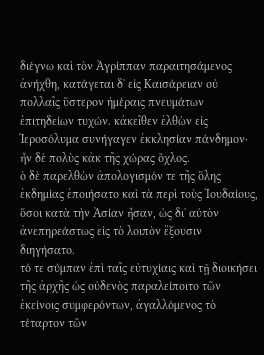διέγνω καὶ τὸν Ἀγρίππαν παραιτησάμενος ἀνήχθη, κατάγεται δʼ εἰς Καισάρειαν οὐ πολλαῖς ὕστερον ἡμέραις πνευμάτων ἐπιτηδείων τυχών. κἀκεῖθεν ἐλθὼν εἰς Ἱεροσόλυμα συνήγαγεν ἐκκλησίαν πάνδημον· ἦν δὲ πολὺς κἀκ τῆς χώρας ὄχλος.
ὁ δὲ παρελθὼν ἀπολογισμόν τε τῆς ὅλης ἐκδημίας ἐποιήσατο καὶ τὰ περὶ τοὺς Ἰουδαίους, ὅσοι κατὰ τὴν Ἀσίαν ἦσαν, ὡς διʼ αὐτὸν ἀνεπηρεάστως εἰς τὸ λοιπὸν ἕξουσιν διηγήσατο.
τό τε σύμπαν ἐπὶ ταῖς εὐτυχίαις καὶ τῇ διοικήσει τῆς ἀρχῆς ὡς οὐδενὸς παραλείποιτο τῶν ἐκείνοις συμφερόντων, ἀγαλλόμενος τὸ τέταρτον τῶν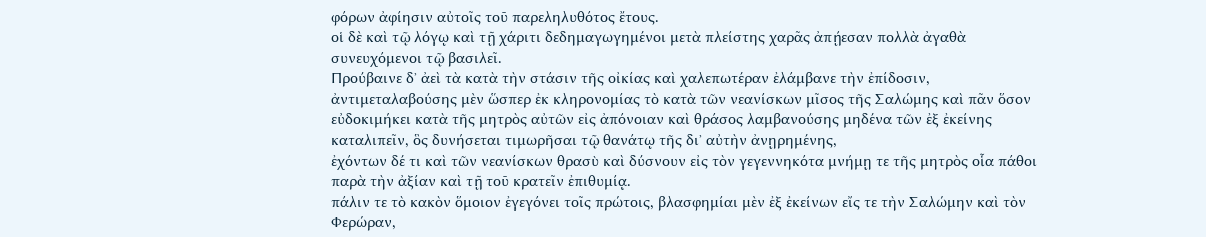φόρων ἀφίησιν αὐτοῖς τοῦ παρεληλυθότος ἔτους.
οἱ δὲ καὶ τῷ λόγῳ καὶ τῇ χάριτι δεδημαγωγημένοι μετὰ πλείστης χαρᾶς ἀπῄεσαν πολλὰ ἀγαθὰ συνευχόμενοι τῷ βασιλεῖ.
Προύβαινε δʼ ἀεὶ τὰ κατὰ τὴν στάσιν τῆς οἰκίας καὶ χαλεπωτέραν ἐλάμβανε τὴν ἐπίδοσιν, ἀντιμεταλαβούσης μὲν ὥσπερ ἐκ κληρονομίας τὸ κατὰ τῶν νεανίσκων μῖσος τῆς Σαλώμης καὶ πᾶν ὅσον εὐδοκιμήκει κατὰ τῆς μητρὸς αὐτῶν εἰς ἀπόνοιαν καὶ θράσος λαμβανούσης μηδένα τῶν ἐξ ἐκείνης καταλιπεῖν, ὃς δυνήσεται τιμωρῆσαι τῷ θανάτῳ τῆς διʼ αὐτὴν ἀνῃρημένης,
ἐχόντων δέ τι καὶ τῶν νεανίσκων θρασὺ καὶ δύσνουν εἰς τὸν γεγεννηκότα μνήμῃ τε τῆς μητρὸς οἷα πάθοι παρὰ τὴν ἀξίαν καὶ τῇ τοῦ κρατεῖν ἐπιθυμίᾳ.
πάλιν τε τὸ κακὸν ὅμοιον ἐγεγόνει τοῖς πρώτοις, βλασφημίαι μὲν ἐξ ἐκείνων εἴς τε τὴν Σαλώμην καὶ τὸν Φερώραν,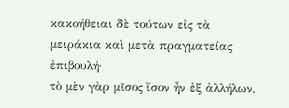κακοήθειαι δὲ τούτων εἰς τὰ μειράκια καὶ μετὰ πραγματείας ἐπιβουλή·
τὸ μὲν γὰρ μῖσος ἴσον ἦν ἐξ ἀλλήλων,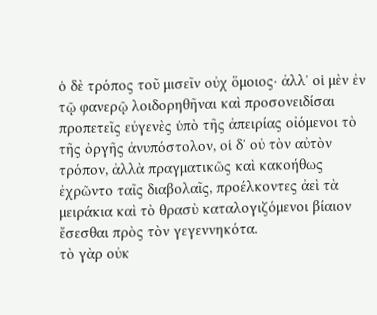ὁ δὲ τρόπος τοῦ μισεῖν οὐχ ὅμοιος· ἀλλʼ οἱ μὲν ἐν τῷ φανερῷ λοιδορηθῆναι καὶ προσονειδίσαι προπετεῖς εὐγενὲς ὑπὸ τῆς ἀπειρίας οἰόμενοι τὸ τῆς ὀργῆς ἀνυπόστολον, οἱ δʼ οὐ τὸν αὐτὸν τρόπον, ἀλλὰ πραγματικῶς καὶ κακοήθως ἐχρῶντο ταῖς διαβολαῖς, προέλκοντες ἀεὶ τὰ μειράκια καὶ τὸ θρασὺ καταλογιζόμενοι βίαιον ἔσεσθαι πρὸς τὸν γεγεννηκότα.
τὸ γὰρ οὐκ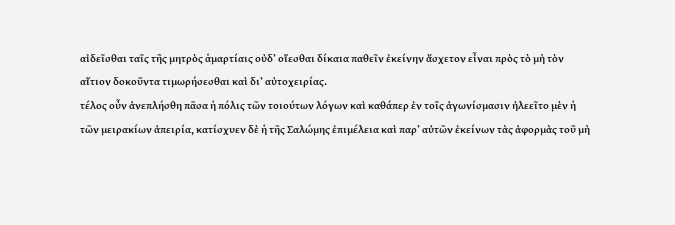αἰδεῖσθαι ταῖς τῆς μητρὸς ἁμαρτίαις οὐδʼ οἴεσθαι δίκαια παθεῖν ἐκείνην ἄσχετον εἶναι πρὸς τὸ μὴ τὸν αἴτιον δοκοῦντα τιμωρήσεσθαι καὶ διʼ αὐτοχειρίας.
τέλος οὖν ἀνεπλήσθη πᾶσα ἡ πόλις τῶν τοιούτων λόγων καὶ καθάπερ ἐν τοῖς ἀγωνίσμασιν ἠλεεῖτο μὲν ἡ τῶν μειρακίων ἀπειρία, κατίσχυεν δὲ ἡ τῆς Σαλώμης ἐπιμέλεια καὶ παρʼ αὐτῶν ἐκείνων τὰς ἀφορμὰς τοῦ μὴ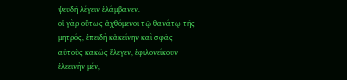ψευδῆ λέγειν ἐλάμβανεν.
οἱ γὰρ οὕτως ἀχθόμενοι τῷ θανάτῳ τῆς μητρός, ἐπειδὴ κἀκείνην καὶ σφᾶς αὐτοὺς κακῶς ἔλεγεν, ἐφιλονείκουν ἐλεεινὴν μέν,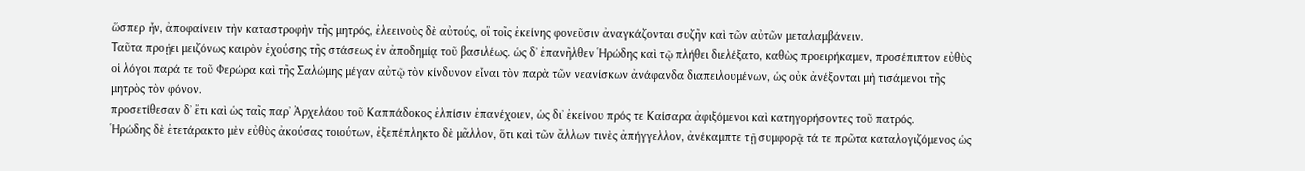ὥσπερ ἦν, ἀποφαίνειν τὴν καταστροφὴν τῆς μητρός, ἐλεεινοὺς δὲ αὐτούς, οἳ τοῖς ἐκείνης φονεῦσιν ἀναγκάζονται συζῆν καὶ τῶν αὐτῶν μεταλαμβάνειν.
Ταῦτα προῄει μειζόνως καιρὸν ἐχούσης τῆς στάσεως ἐν ἀποδημίᾳ τοῦ βασιλέως. ὡς δʼ ἐπανῆλθεν Ἡρώδης καὶ τῷ πλήθει διελέξατο, καθὼς προειρήκαμεν, προσέπιπτον εὐθὺς οἱ λόγοι παρά τε τοῦ Φερώρα καὶ τῆς Σαλώμης μέγαν αὐτῷ τὸν κίνδυνον εἶναι τὸν παρὰ τῶν νεανίσκων ἀνάφανδα διαπειλουμένων, ὡς οὐκ ἀνέξονται μὴ τισάμενοι τῆς μητρὸς τὸν φόνον.
προσετίθεσαν δʼ ἔτι καὶ ὡς ταῖς παρʼ Ἀρχελάου τοῦ Καππάδοκος ἐλπίσιν ἐπανέχοιεν, ὡς διʼ ἐκείνου πρός τε Καίσαρα ἀφιξόμενοι καὶ κατηγορήσοντες τοῦ πατρός.
Ἡρώδης δὲ ἐτετάρακτο μὲν εὐθὺς ἀκούσας τοιούτων, ἐξεπέπληκτο δὲ μᾶλλον, ὅτι καὶ τῶν ἄλλων τινὲς ἀπήγγελλον, ἀνέκαμπτε τῇ συμφορᾷ τά τε πρῶτα καταλογιζόμενος ὡς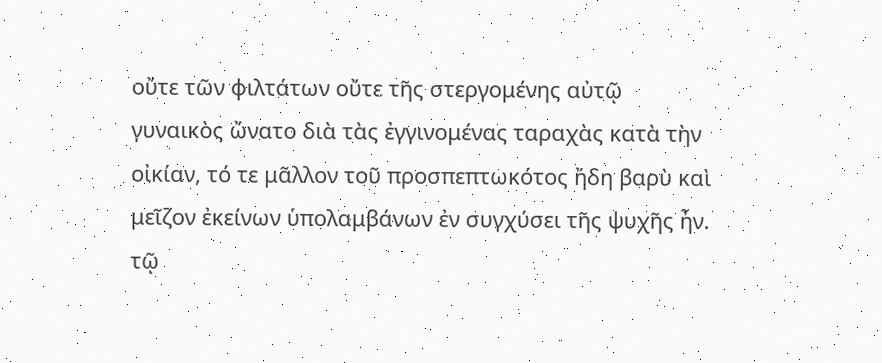οὔτε τῶν φιλτάτων οὔτε τῆς στεργομένης αὐτῷ γυναικὸς ὤνατο διὰ τὰς ἐγγινομένας ταραχὰς κατὰ τὴν οἰκίαν, τό τε μᾶλλον τοῦ προσπεπτωκότος ἤδη βαρὺ καὶ μεῖζον ἐκείνων ὑπολαμβάνων ἐν συγχύσει τῆς ψυχῆς ἦν.
τῷ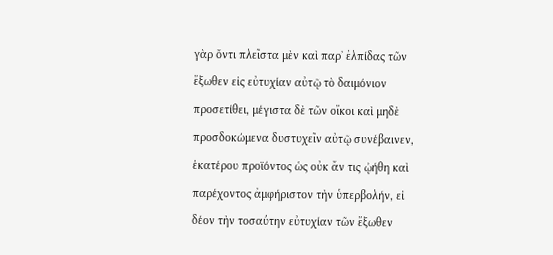γὰρ ὄντι πλεῖστα μὲν καὶ παρʼ ἐλπίδας τῶν ἔξωθεν εἰς εὐτυχίαν αὐτῷ τὸ δαιμόνιον προσετίθει, μέγιστα δὲ τῶν οἴκοι καὶ μηδὲ προσδοκώμενα δυστυχεῖν αὐτῷ συνέβαινεν, ἑκατέρου προϊόντος ὡς οὐκ ἄν τις ᾠήθη καὶ παρέχοντος ἀμφήριστον τὴν ὑπερβολήν, εἰ
δέον τὴν τοσαύτην εὐτυχίαν τῶν ἔξωθεν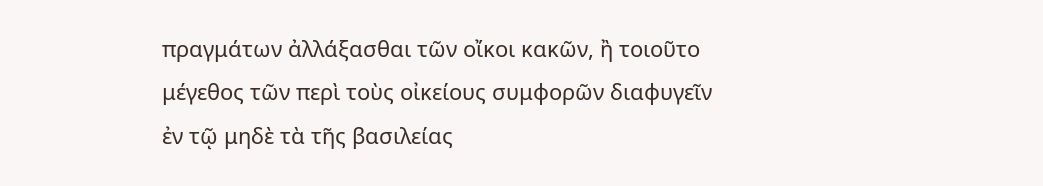πραγμάτων ἀλλάξασθαι τῶν οἴκοι κακῶν, ἢ τοιοῦτο μέγεθος τῶν περὶ τοὺς οἰκείους συμφορῶν διαφυγεῖν ἐν τῷ μηδὲ τὰ τῆς βασιλείας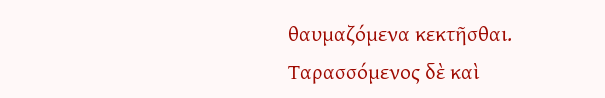θαυμαζόμενα κεκτῆσθαι.
Ταρασσόμενος δὲ καὶ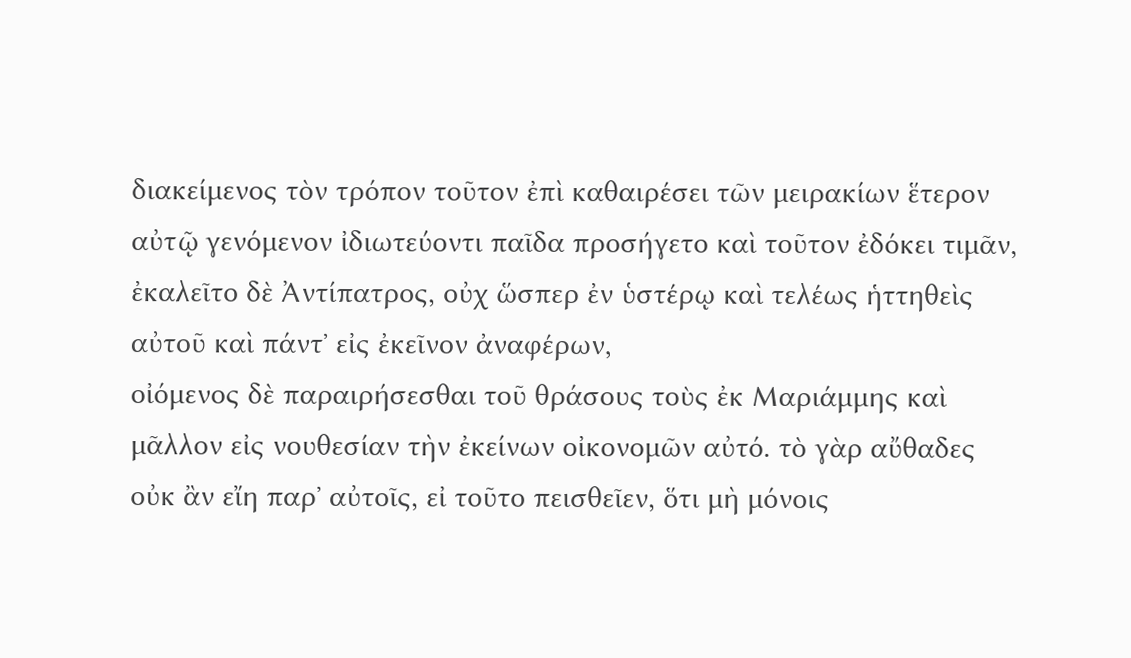διακείμενος τὸν τρόπον τοῦτον ἐπὶ καθαιρέσει τῶν μειρακίων ἕτερον αὐτῷ γενόμενον ἰδιωτεύοντι παῖδα προσήγετο καὶ τοῦτον ἐδόκει τιμᾶν, ἐκαλεῖτο δὲ Ἀντίπατρος, οὐχ ὥσπερ ἐν ὑστέρῳ καὶ τελέως ἡττηθεὶς αὐτοῦ καὶ πάντʼ εἰς ἐκεῖνον ἀναφέρων,
οἰόμενος δὲ παραιρήσεσθαι τοῦ θράσους τοὺς ἐκ Μαριάμμης καὶ μᾶλλον εἰς νουθεσίαν τὴν ἐκείνων οἰκονομῶν αὐτό. τὸ γὰρ αὔθαδες οὐκ ἂν εἴη παρʼ αὐτοῖς, εἰ τοῦτο πεισθεῖεν, ὅτι μὴ μόνοις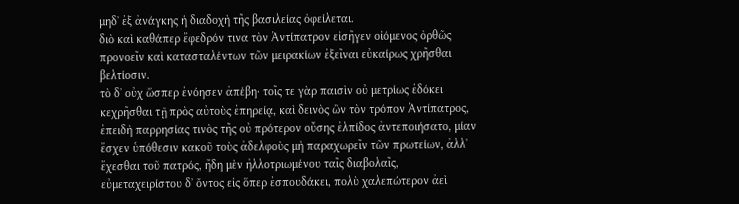μηδʼ ἐξ ἀνάγκης ἡ διαδοχὴ τῆς βασιλείας ὀφείλεται.
διὸ καὶ καθάπερ ἔφεδρόν τινα τὸν Ἀντίπατρον εἰσῆγεν οἰόμενος ὀρθῶς προνοεῖν καὶ κατασταλέντων τῶν μειρακίων ἐξεῖναι εὐκαίρως χρῆσθαι βελτίοσιν.
τὸ δʼ οὐχ ὥσπερ ἐνόησεν ἀπέβη· τοῖς τε γὰρ παισὶν οὐ μετρίως ἐδόκει κεχρῆσθαι τῇ πρὸς αὐτοὺς ἐπηρείᾳ, καὶ δεινὸς ὢν τὸν τρόπον Ἀντίπατρος, ἐπειδὴ παρρησίας τινὸς τῆς οὐ πρότερον οὔσης ἐλπίδος ἀντεποιήσατο, μίαν ἔσχεν ὑπόθεσιν κακοῦ τοὺς ἀδελφοὺς μὴ παραχωρεῖν τῶν πρωτείων, ἀλλʼ ἔχεσθαι τοῦ πατρός, ἤδη μὲν ἠλλοτριωμένου ταῖς διαβολαῖς, εὐμεταχειρίστου δʼ ὄντος εἰς ὅπερ ἐσπουδάκει, πολὺ χαλεπώτερον ἀεὶ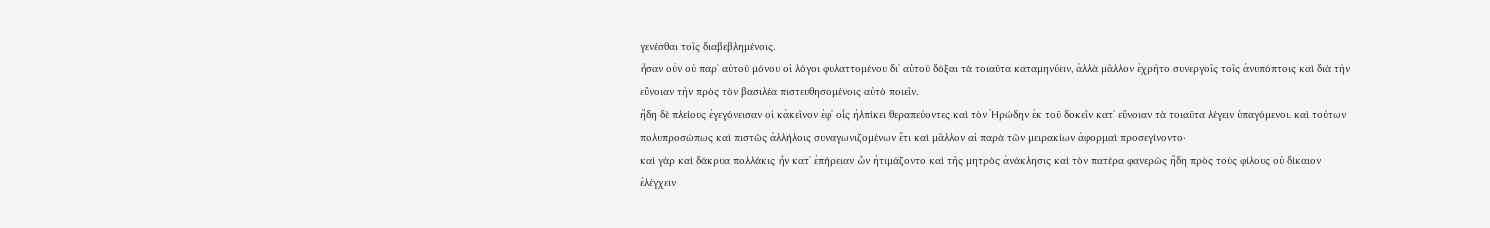γενέσθαι τοῖς διαβεβλημένοις.
ἦσαν οὖν οὐ παρʼ αὐτοῦ μόνου οἱ λόγοι φυλαττομένου διʼ αὑτοῦ δόξαι τὰ τοιαῦτα καταμηνύειν, ἀλλὰ μᾶλλον ἐχρῆτο συνεργοῖς τοῖς ἀνυπόπτοις καὶ διὰ τὴν εὔνοιαν τὴν πρὸς τὸν βασιλέα πιστευθησομένοις αὐτὸ ποιεῖν.
ἤδη δὲ πλείους ἐγεγόνεισαν οἱ κἀκεῖνον ἐφʼ οἷς ἠλπίκει θεραπεύοντες καὶ τὸν Ἡρώδην ἐκ τοῦ δοκεῖν κατʼ εὔνοιαν τὰ τοιαῦτα λέγειν ὑπαγόμενοι. καὶ τούτων πολυπροσώπως καὶ πιστῶς ἀλλήλοις συναγωνιζομένων ἔτι καὶ μᾶλλον αἱ παρὰ τῶν μειρακίων ἀφορμαὶ προσεγίνοντο·
καὶ γὰρ καὶ δάκρυα πολλάκις ἦν κατʼ ἐπήρειαν ὧν ἠτιμάζοντο καὶ τῆς μητρὸς ἀνάκλησις καὶ τὸν πατέρα φανερῶς ἤδη πρὸς τοὺς φίλους οὐ δίκαιον ἐλέγχειν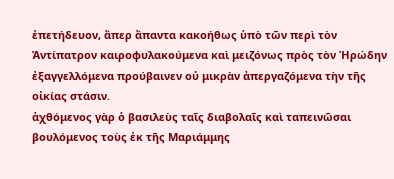ἐπετήδευον, ἅπερ ἅπαντα κακοήθως ὑπὸ τῶν περὶ τὸν Ἀντίπατρον καιροφυλακούμενα καὶ μειζόνως πρὸς τὸν Ἡρώδην ἐξαγγελλόμενα προύβαινεν οὐ μικρὰν ἀπεργαζόμενα τὴν τῆς οἰκίας στάσιν.
ἀχθόμενος γὰρ ὁ βασιλεὺς ταῖς διαβολαῖς καὶ ταπεινῶσαι βουλόμενος τοὺς ἐκ τῆς Μαριάμμης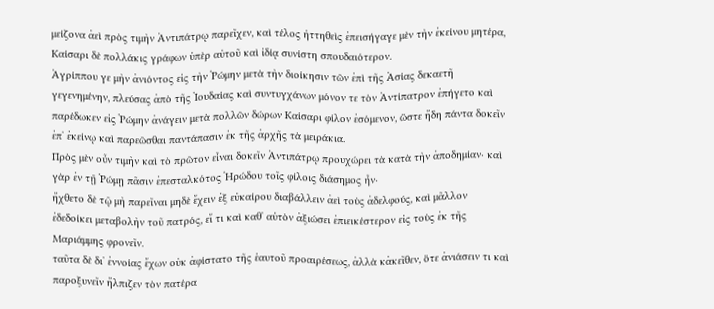μείζονα ἀεὶ πρὸς τιμὴν Ἀντιπάτρῳ παρεῖχεν, καὶ τέλος ἡττηθεὶς ἐπεισήγαγε μὲν τὴν ἐκείνου μητέρα, Καίσαρι δὲ πολλάκις γράφων ὑπὲρ αὐτοῦ καὶ ἰδίᾳ συνίστη σπουδαιότερον.
Ἀγρίππου γε μὴν ἀνιόντος εἰς τὴν Ῥώμην μετὰ τὴν διοίκησιν τῶν ἐπὶ τῆς Ἀσίας δεκαετῆ γεγενημένην, πλεύσας ἀπὸ τῆς Ἰουδαίας καὶ συντυγχάνων μόνον τε τὸν Ἀντίπατρον ἐπήγετο καὶ παρέδωκεν εἰς Ῥώμην ἀνάγειν μετὰ πολλῶν δώρων Καίσαρι φίλον ἐσόμενον, ὥστε ἤδη πάντα δοκεῖν ἐπʼ ἐκείνῳ καὶ παρεῶσθαι παντάπασιν ἐκ τῆς ἀρχῆς τὰ μειράκια.
Πρὸς μὲν οὖν τιμὴν καὶ τὸ πρῶτον εἶναι δοκεῖν Ἀντιπάτρῳ προυχώρει τὰ κατὰ τὴν ἀποδημίαν· καὶ γὰρ ἐν τῇ Ῥώμῃ πᾶσιν ἐπεσταλκότος Ἡρώδου τοῖς φίλοις διάσημος ἦν·
ἤχθετο δὲ τῷ μὴ παρεῖναι μηδὲ ἔχειν ἐξ εὐκαίρου διαβάλλειν ἀεὶ τοὺς ἀδελφούς, καὶ μᾶλλον ἐδεδοίκει μεταβολὴν τοῦ πατρός, εἴ τι καὶ καθʼ αὑτὸν ἀξιώσει ἐπιεικέστερον εἰς τοὺς ἐκ τῆς Μαριάμμης φρονεῖν.
ταῦτα δὲ διʼ ἐννοίας ἔχων οὐκ ἀφίστατο τῆς ἑαυτοῦ προαιρέσεως, ἀλλὰ κἀκεῖθεν, ὅτε ἀνιάσειν τι καὶ παροξυνεῖν ἤλπιζεν τὸν πατέρα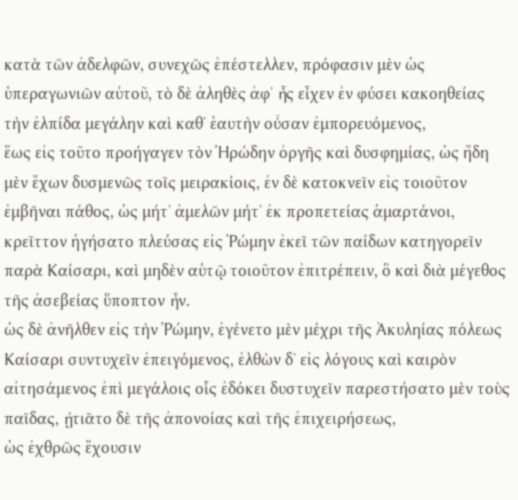κατὰ τῶν ἀδελφῶν, συνεχῶς ἐπέστελλεν, πρόφασιν μὲν ὡς ὑπεραγωνιῶν αὐτοῦ, τὸ δὲ ἀληθὲς ἀφʼ ἧς εἶχεν ἐν φύσει κακοηθείας τὴν ἐλπίδα μεγάλην καὶ καθʼ ἑαυτὴν οὖσαν ἐμπορευόμενος,
ἕως εἰς τοῦτο προήγαγεν τὸν Ἡρώδην ὀργῆς καὶ δυσφημίας, ὡς ἤδη μὲν ἔχων δυσμενῶς τοῖς μειρακίοις, ἐν δὲ κατοκνεῖν εἰς τοιοῦτον ἐμβῆναι πάθος, ὡς μήτʼ ἀμελῶν μήτʼ ἐκ προπετείας ἁμαρτάνοι, κρεῖττον ἡγήσατο πλεύσας εἰς Ῥώμην ἐκεῖ τῶν παίδων κατηγορεῖν παρὰ Καίσαρι, καὶ μηδὲν αὑτῷ τοιοῦτον ἐπιτρέπειν, ὃ καὶ διὰ μέγεθος τῆς ἀσεβείας ὕποπτον ἦν.
ὡς δὲ ἀνῆλθεν εἰς τὴν Ῥώμην, ἐγένετο μὲν μέχρι τῆς Ἀκυληίας πόλεως Καίσαρι συντυχεῖν ἐπειγόμενος, ἐλθὼν δʼ εἰς λόγους καὶ καιρὸν αἰτησάμενος ἐπὶ μεγάλοις οἷς ἐδόκει δυστυχεῖν παρεστήσατο μὲν τοὺς παῖδας, ᾐτιᾶτο δὲ τῆς ἀπονοίας καὶ τῆς ἐπιχειρήσεως,
ὡς ἐχθρῶς ἔχουσιν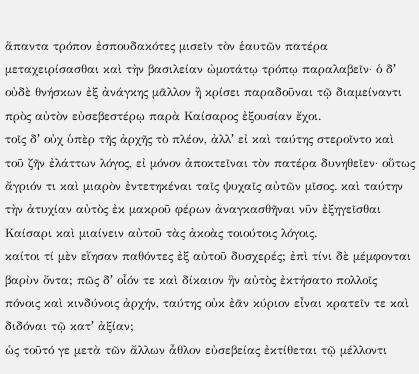ἅπαντα τρόπον ἐσπουδακότες μισεῖν τὸν ἑαυτῶν πατέρα μεταχειρίσασθαι καὶ τὴν βασιλείαν ὠμοτάτῳ τρόπῳ παραλαβεῖν· ὁ δʼ οὐδὲ θνήσκων ἐξ ἀνάγκης μᾶλλον ἢ κρίσει παραδοῦναι τῷ διαμείναντι πρὸς αὐτὸν εὐσεβεστέρῳ παρὰ Καίσαρος ἐξουσίαν ἔχοι.
τοῖς δʼ οὐχ ὑπὲρ τῆς ἀρχῆς τὸ πλέον, ἀλλʼ εἰ καὶ ταύτης στεροῖντο καὶ τοῦ ζῆν ἐλάττων λόγος, εἰ μόνον ἀποκτεῖναι τὸν πατέρα δυνηθεῖεν· οὕτως ἄγριόν τι καὶ μιαρὸν ἐντετηκέναι ταῖς ψυχαῖς αὐτῶν μῖσος. καὶ ταύτην τὴν ἀτυχίαν αὐτὸς ἐκ μακροῦ φέρων ἀναγκασθῆναι νῦν ἐξηγεῖσθαι Καίσαρι καὶ μιαίνειν αὐτοῦ τὰς ἀκοὰς τοιούτοις λόγοις.
καίτοι τί μὲν εἴησαν παθόντες ἐξ αὐτοῦ δυσχερές; ἐπὶ τίνι δὲ μέμφονται βαρὺν ὄντα; πῶς δʼ οἷόν τε καὶ δίκαιον ἣν αὐτὸς ἐκτήσατο πολλοῖς πόνοις καὶ κινδύνοις ἀρχήν, ταύτης οὐκ ἐᾶν κύριον εἶναι κρατεῖν τε καὶ διδόναι τῷ κατʼ ἀξίαν;
ὡς τοῦτό γε μετὰ τῶν ἄλλων ἆθλον εὐσεβείας ἐκτίθεται τῷ μέλλοντι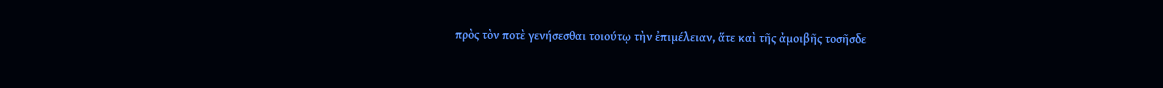πρὸς τὸν ποτὲ γενήσεσθαι τοιούτῳ τὴν ἐπιμέλειαν, ἅτε καὶ τῆς ἀμοιβῆς τοσῆσδε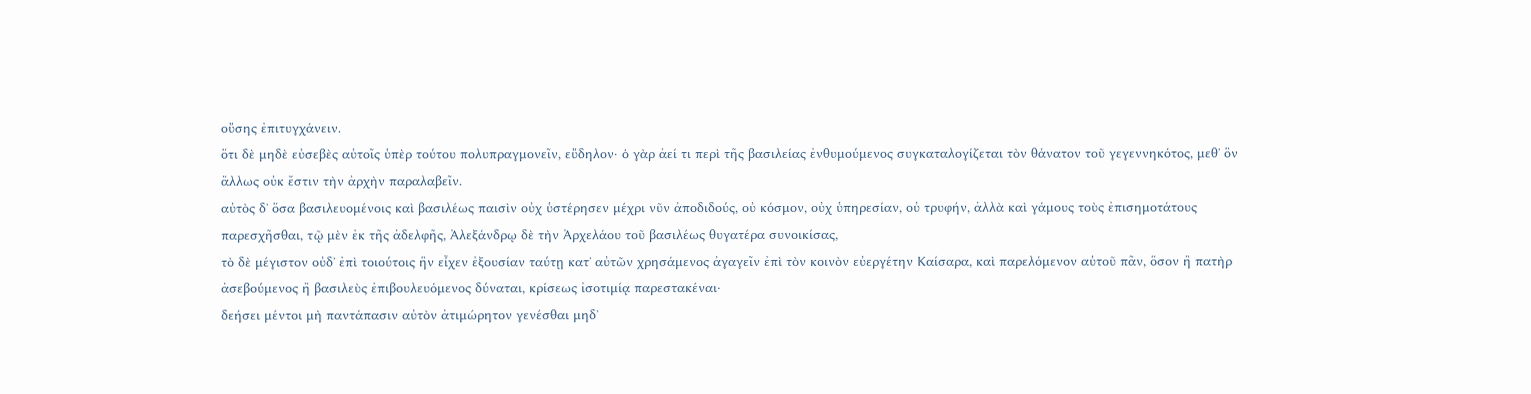οὔσης ἐπιτυγχάνειν.
ὅτι δὲ μηδὲ εὐσεβὲς αὐτοῖς ὑπὲρ τούτου πολυπραγμονεῖν, εὔδηλον· ὁ γὰρ ἀεί τι περὶ τῆς βασιλείας ἐνθυμούμενος συγκαταλογίζεται τὸν θάνατον τοῦ γεγεννηκότος, μεθʼ ὃν ἄλλως οὐκ ἔστιν τὴν ἀρχὴν παραλαβεῖν.
αὐτὸς δʼ ὅσα βασιλευομένοις καὶ βασιλέως παισὶν οὐχ ὑστέρησεν μέχρι νῦν ἀποδιδούς, οὐ κόσμον, οὐχ ὑπηρεσίαν, οὐ τρυφήν, ἀλλὰ καὶ γάμους τοὺς ἐπισημοτάτους παρεσχῆσθαι, τῷ μὲν ἐκ τῆς ἀδελφῆς, Ἀλεξάνδρῳ δὲ τὴν Ἀρχελάου τοῦ βασιλέως θυγατέρα συνοικίσας,
τὸ δὲ μέγιστον οὐδʼ ἐπὶ τοιούτοις ἣν εἶχεν ἐξουσίαν ταύτῃ κατʼ αὐτῶν χρησάμενος ἀγαγεῖν ἐπὶ τὸν κοινὸν εὐεργέτην Καίσαρα, καὶ παρελόμενον αὑτοῦ πᾶν, ὅσον ἢ πατὴρ ἀσεβούμενος ἢ βασιλεὺς ἐπιβουλευόμενος δύναται, κρίσεως ἰσοτιμίᾳ παρεστακέναι·
δεήσει μέντοι μὴ παντάπασιν αὐτὸν ἀτιμώρητον γενέσθαι μηδʼ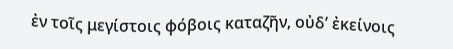ἐν τοῖς μεγίστοις φόβοις καταζῆν, οὐδʼ ἐκείνοις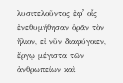λυσιτελοῦντος ἐφʼ οἷς ἐνεθυμήθησαν ὁρᾶν τὸν ἥλιον, εἰ νῦν διαφύγοιεν, ἔργῳ μέγιστα τῶν ἀνθρωπείων καὶ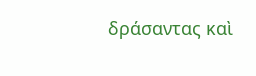δράσαντας καὶ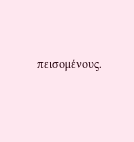πεισομένους.